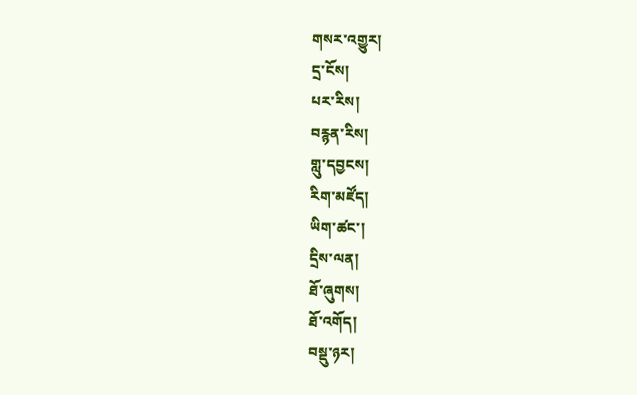གསར་འགྱུར།
དྲ་ངོས།
པར་རིས།
བརྙན་རིས།
གླུ་དབྱངས།
རིག་མཛོད།
ཡིག་ཚང་།
དྲིས་ལན།
ཐོ་ཞུགས།
ཐོ་འགོད།
བསྡུ་ཉར།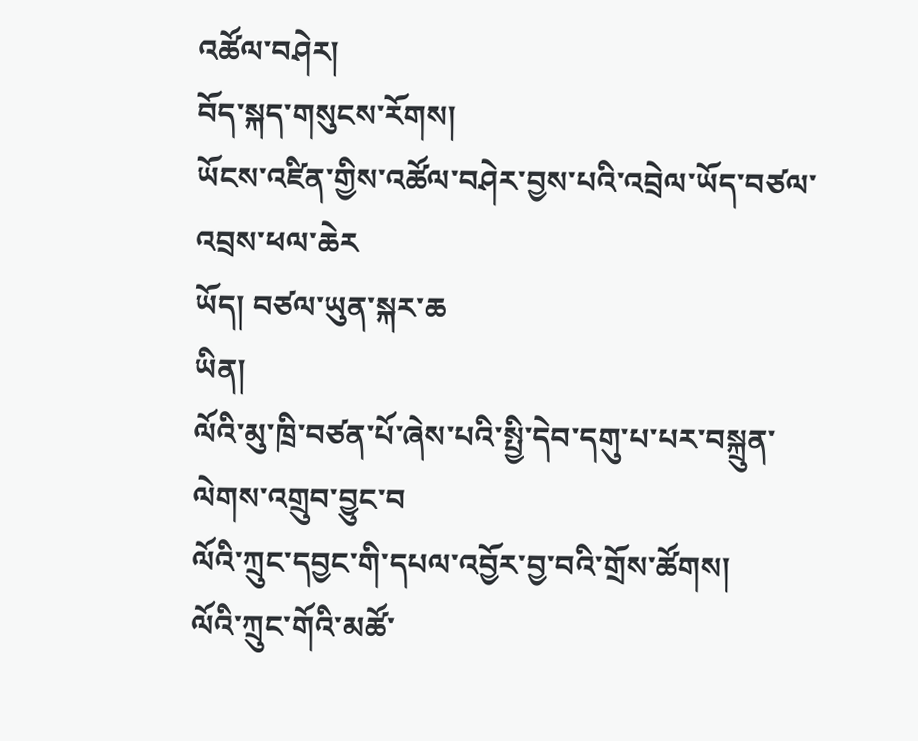འཚོལ་བཤེར།
བོད་སྐད་གསུངས་རོགས།
ཡོངས་འཛིན་གྱིས་འཚོལ་བཤེར་བྱས་པའི་འབྲེལ་ཡོད་བཙལ་འབྲས་ཕལ་ཆེར
ཡོད། བཙལ་ཡུན་སྐར་ཆ
ཡིན།
ལོའི་མུ་ཁྲི་བཙན་པོ་ཞེས་པའི་སྤྱི་དེབ་དགུ་པ་པར་བསྐྲུན་ལེགས་འགྲུབ་བྱུང་བ
ལོའི་ཀྲུང་དབྱང་གི་དཔལ་འབྱོར་བྱ་བའི་གྲོས་ཚོགས།
ལོའི་ཀྲུང་གོའི་མཚོ་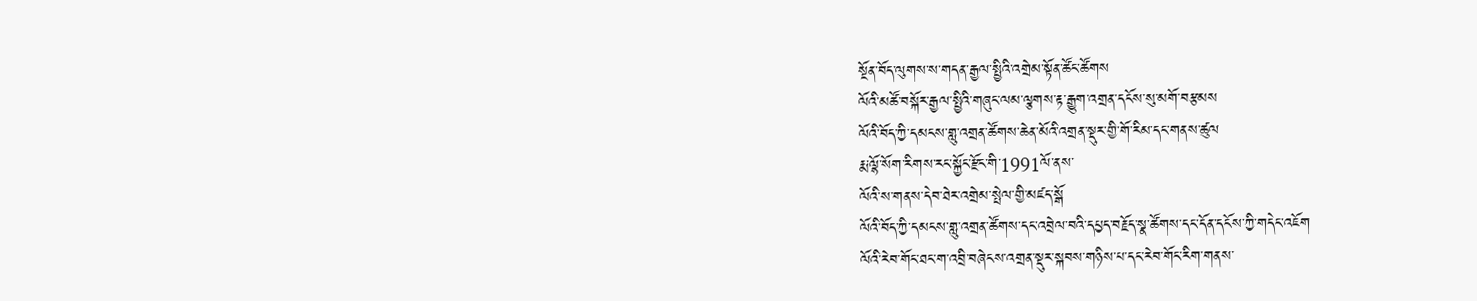སྔོན་བོད་ལུགས་ས་གདན་རྒྱལ་སྤྱིའི་འགྲེམ་སྟོན་ཚོང་ཚོགས
ལོའི་མཚོ་བསྐོར་རྒྱལ་སྤྱིའི་གཞུང་ལམ་ལྕགས་རྟ་རྒྱུག་འགྲན་དངོས་སུ་མགོ་བརྩམས
ལོའི་བོད་ཀྱི་དམངས་གླུ་འགྲན་ཚོགས་ཆེན་མོའི་འགྲན་སྡུར་གྱི་གོ་རིམ་དང་གནས་ཚུལ
རྨ་ལྷོ་སོག་རིགས་རང་སྐྱོང་རྫོང་གི་1991ལོ་ནས་
ལོའི་ས་གནས་དེབ་ཐེར་འགྲེམ་སྤེལ་གྱི་མཛད་སྒོ
ལོའི་བོད་ཀྱི་དམངས་གླུ་འགྲན་ཚོགས་དང་འབྲེལ་བའི་དཔྱད་བརྗོད་སྣ་ཚོགས་དང་དོན་དངོས་ཀྱི་གདེང་འཇོག
ལོའི་རེབ་གོང་ཐང་ག་འབྲི་བཞེངས་འགྲན་སྡུར་སྐབས་གཉིས་པ་དང་རེབ་གོང་རིག་གནས་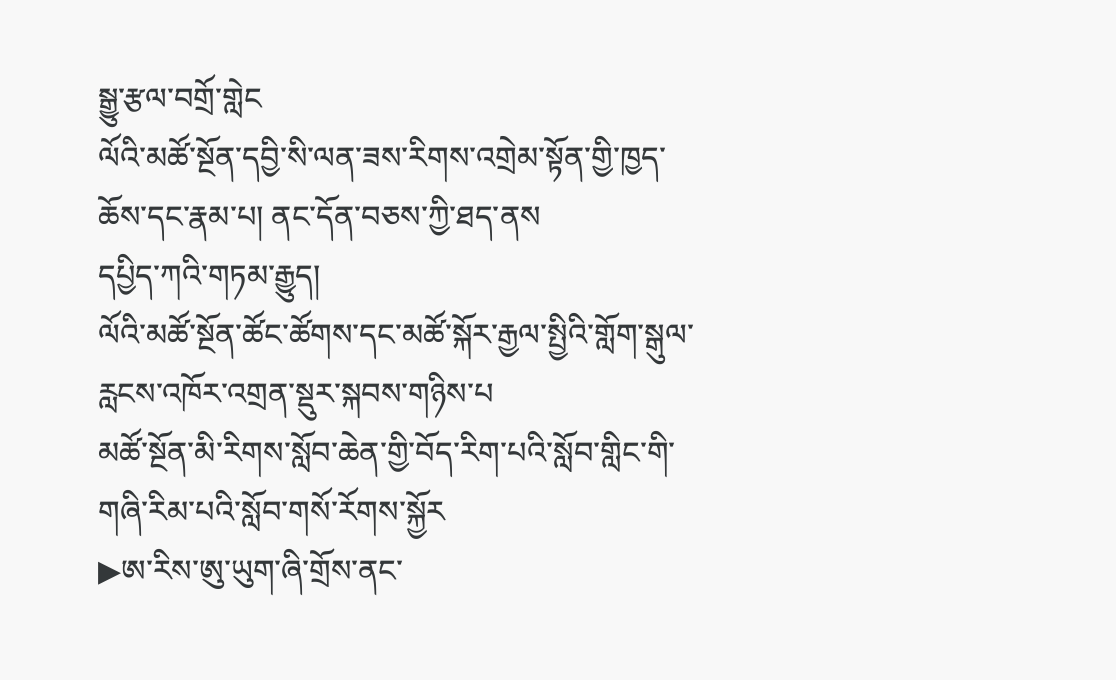སྒྱུ་རྩལ་བགྲོ་གླེང
ལོའི་མཚོ་སྔོན་དབྱི་སི་ལན་ཟས་རིགས་འགྲེམ་སྟོན་གྱི་ཁྱད་ཆོས་དང་རྣམ་པ། ནང་དོན་བཅས་ཀྱི་ཐད་ནས
དཔྱིད་ཀའི་གཏམ་རྒྱུད།
ལོའི་མཚོ་སྔོན་ཚོང་ཚོགས་དང་མཚོ་སྐོར་རྒྱལ་སྤྱིའི་གློག་སྒུལ་རླངས་འཁོར་འགྲན་སྡུར་སྐབས་གཉིས་པ
མཚོ་སྔོན་མི་རིགས་སློབ་ཆེན་གྱི་བོད་རིག་པའི་སློབ་གླིང་གི་གཞི་རིམ་པའི་སློབ་གསོ་རོགས་སྐྱོར
▶ཨ་རིས་ཨུ་ཡུག་ཞི་གྲོས་ནང་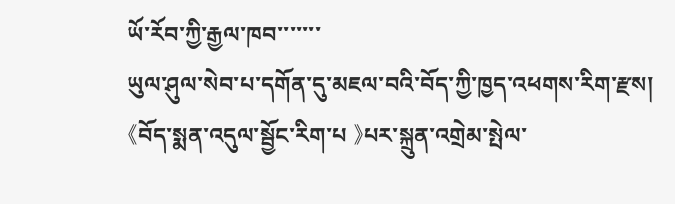ཡོ་རོབ་ཀྱི་རྒྱལ་ཁབ་་་་་་་
ཡུལ་ཤུལ་སེབ་པ་དགོན་དུ་མཇལ་བའི་བོད་ཀྱི་ཁྱད་འཕགས་རིག་རྫས།
《བོད་སྨན་འདུལ་སྦྱོང་རིག་པ 》པར་སྐྲུན་འགྲེམ་སྤེལ་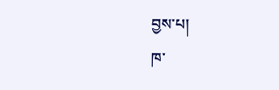བྱས་པ།
ཁ་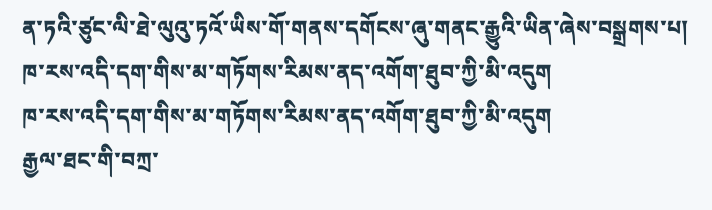ན་ཏའི་ཙུང་ལི་ཐེ་ལུའུ་ཏའོ་ཡིས་གོ་གནས་དགོངས་ཞུ་གནང་རྒྱུའི་ཡིན་ཞེས་བསྒྲགས་པ།
ཁ་རས་འདི་དག་གིས་མ་གཏོགས་རིམས་ནད་འགོག་ཐུབ་ཀྱི་མི་འདུག
ཁ་རས་འདི་དག་གིས་མ་གཏོགས་རིམས་ནད་འགོག་ཐུབ་ཀྱི་མི་འདུག
རྒྱལ་ཐང་གི་བཀྲ་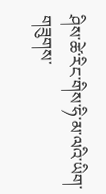ཤིས་ཚེ་རིང་གིས་ཧི་མ་ལའི་ཡིག་གཟུགས་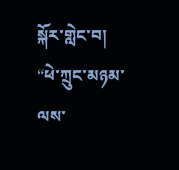སྐོར་གླེང་བ།
“ཕེ་ཀྲུང་མཉམ་ལས་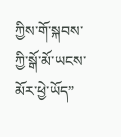ཀྱིས་གོ་སྐབས་ཀྱི་སྒོ་མོ་ཡངས་མོར་ཕྱེ་ཡོད”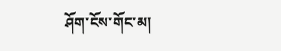ཤོག་ངོས་གོང་མ།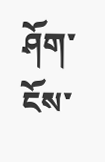ཤོག་ངོས་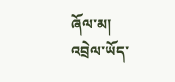ཞོལ་མ།
འབྲེལ་ཡོད་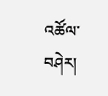འཚོལ་བཤེར།